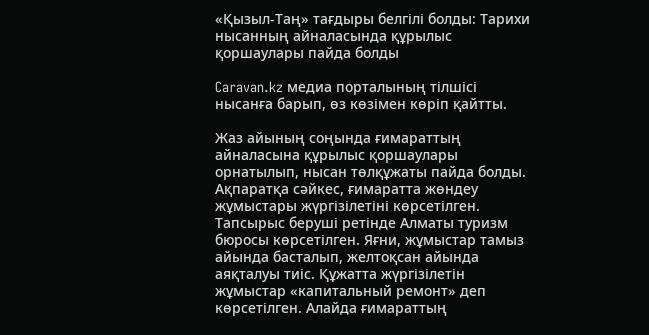«Қызыл-Таң» тағдыры белгілі болды: Тарихи нысанның айналасында құрылыс қоршаулары пайда болды

Caravan.kz медиа порталының тілшісі нысанға барып, өз көзімен көріп қайтты.

Жаз айының соңында ғимараттың айналасына құрылыс қоршаулары орнатылып, нысан төлқұжаты пайда болды. Ақпаратқа сәйкес, ғимаратта жөндеу жұмыстары жүргізілетіні көрсетілген. Тапсырыс беруші ретінде Алматы туризм бюросы көрсетілген. Яғни, жұмыстар тамыз айында басталып, желтоқсан айында аяқталуы тиіс. Құжатта жүргізілетін жұмыстар «капитальный ремонт» деп көрсетілген. Алайда ғимараттың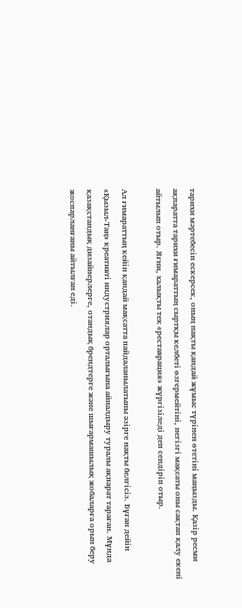тарихи мәртебесін ескерсек, оның нақты қандай жұмыс түрінен өтетіні маңызды. Қазір ресми ақпаратта тарихи ғимараттың сыртқы келбеті өзгермейтіні, негізгі мақсаты оны сақтап қалу екені айтылып отыр. Яғни, халықты тек «реставрация» жүргізіледі деп сендіріп отыр.

Ал ғимараттың кейін қандай мақсатта пайдаланылатыны әзірге нақты белгісіз. Бұған дейін «Қызыл-Таң» креативті индустриялар орталығына айналдыру туралы ақпарат тараған. Мұнда қазақстандық дизайнерлерге, отандық брендтерге және шығармашылық жобаларға орын беру жоспарланғаны айтылған еді.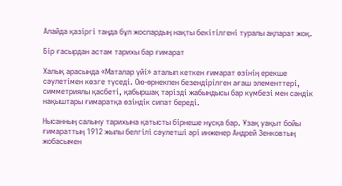Алайда қазіргі таңда бұл жоспардың нақты бекітілгені туралы ақпарат жоқ.

Бір ғасырдан астам тарихы бар ғимарат

Халық арасында «Маталар үйі» аталып кеткен ғимарат өзінің ерекше сәулетімен көзге түседі. Ою-өрнекпен безендірілген ағаш элементтері, симметриялы қасбеті, қабыршақ тәрізді жабындысы бар күмбезі мен сәндік нақыштары ғимаратқа өзіндік сипат береді.

Нысанның салыну тарихына қатысты бірнеше нұсқа бар. Ұзақ уақыт бойы ғимараттың 1912 жылы белгілі сәулетші әрі инженер Андрей Зенковтың жобасымен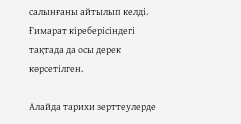салынғаны айтылып келді. Ғимарат кіреберісіндегі тақтада да осы дерек көрсетілген.

Алайда тарихи зерттеулерде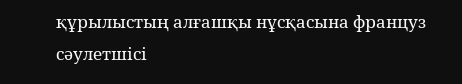құрылыстың алғашқы нұсқасына француз сәулетшісі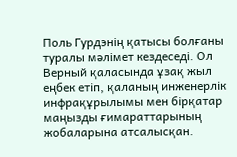Поль Гурдэнің қатысы болғаны туралы мәлімет кездеседі. Ол Верный қаласында ұзақ жыл еңбек етіп, қаланың инженерлік инфрақұрылымы мен бірқатар маңызды ғимараттарының жобаларына атсалысқан.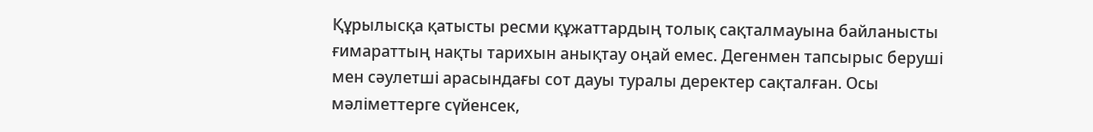Құрылысқа қатысты ресми құжаттардың толық сақталмауына байланысты ғимараттың нақты тарихын анықтау оңай емес. Дегенмен тапсырыс беруші мен сәулетші арасындағы сот дауы туралы деректер сақталған. Осы мәліметтерге сүйенсек,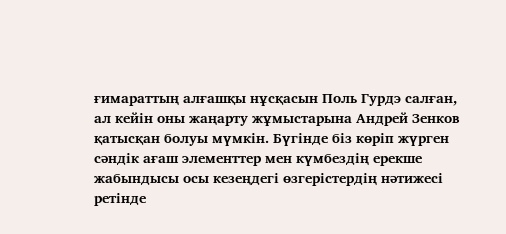ғимараттың алғашқы нұсқасын Поль Гурдэ салған, ал кейін оны жаңарту жұмыстарына Андрей Зенков қатысқан болуы мүмкін. Бүгінде біз көріп жүрген сәндік ағаш элементтер мен күмбездің ерекше жабындысы осы кезеңдегі өзгерістердің нәтижесі ретінде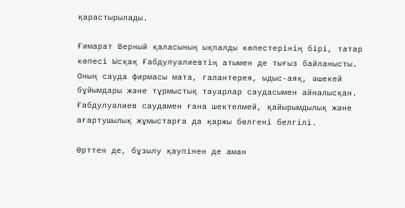қарастырылады.

Ғимарат Верный қаласының ықпалды көпестерінің бірі, татар көпесі Ысқақ Ғабдулуәлиевтің атымен де тығыз байланысты. Оның сауда фирмасы мата, галантерея, ыдыс-аяқ, әшекей бұйымдары және тұрмыстық тауарлар саудасымен айналысқан. Ғабдулуәлиев саудамен ғана шектелмей, қайырымдылық және ағартушылық жұмыстарға да қаржы бөлгені белгілі.

Өрттен де, бұзылу қаупінен де аман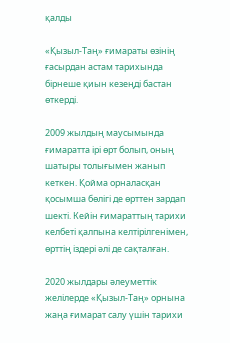қалды

«Қызыл-Таң» ғимараты өзінің ғасырдан астам тарихында бірнеше қиын кезеңді бастан өткерді.

2009 жылдың маусымында ғимаратта ірі өрт болып, оның шатыры толығымен жанып кеткен. Қойма орналасқан қосымша бөлігі де өрттен зардап шекті. Кейін ғимараттың тарихи келбеті қалпына келтірілгенімен, өрттің іздері әлі де сақталған.

2020 жылдары әлеуметтік желілерде «Қызыл-Таң» орнына жаңа ғимарат салу үшін тарихи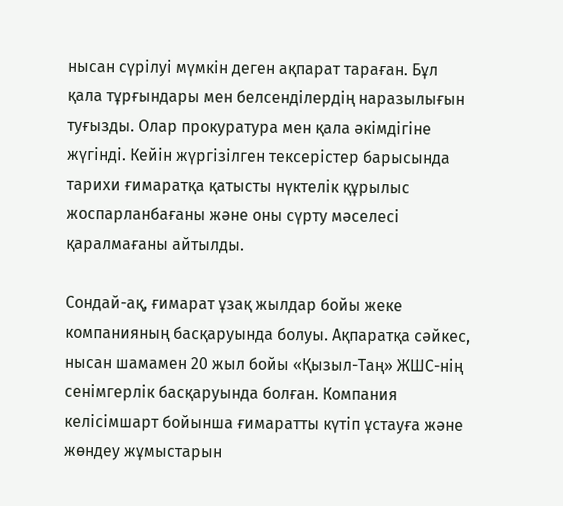нысан сүрілуі мүмкін деген ақпарат тараған. Бұл қала тұрғындары мен белсенділердің наразылығын туғызды. Олар прокуратура мен қала әкімдігіне жүгінді. Кейін жүргізілген тексерістер барысында тарихи ғимаратқа қатысты нүктелік құрылыс жоспарланбағаны және оны сүрту мәселесі қаралмағаны айтылды.

Сондай-ақ, ғимарат ұзақ жылдар бойы жеке компанияның басқаруында болуы. Ақпаратқа сәйкес, нысан шамамен 20 жыл бойы «Қызыл-Таң» ЖШС-нің сенімгерлік басқаруында болған. Компания келісімшарт бойынша ғимаратты күтіп ұстауға және жөндеу жұмыстарын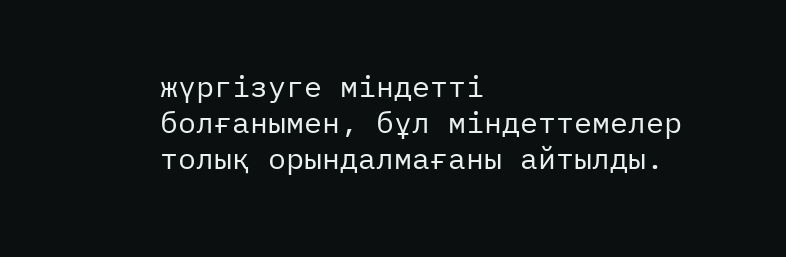жүргізуге міндетті болғанымен, бұл міндеттемелер толық орындалмағаны айтылды.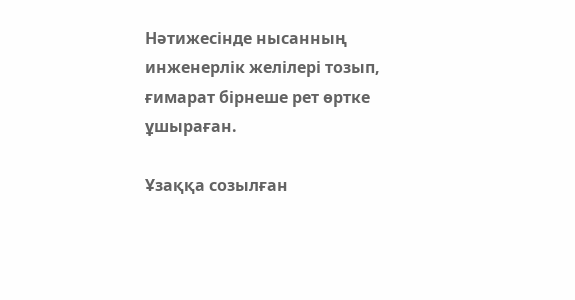Нәтижесінде нысанның инженерлік желілері тозып, ғимарат бірнеше рет өртке ұшыраған.

Ұзаққа созылған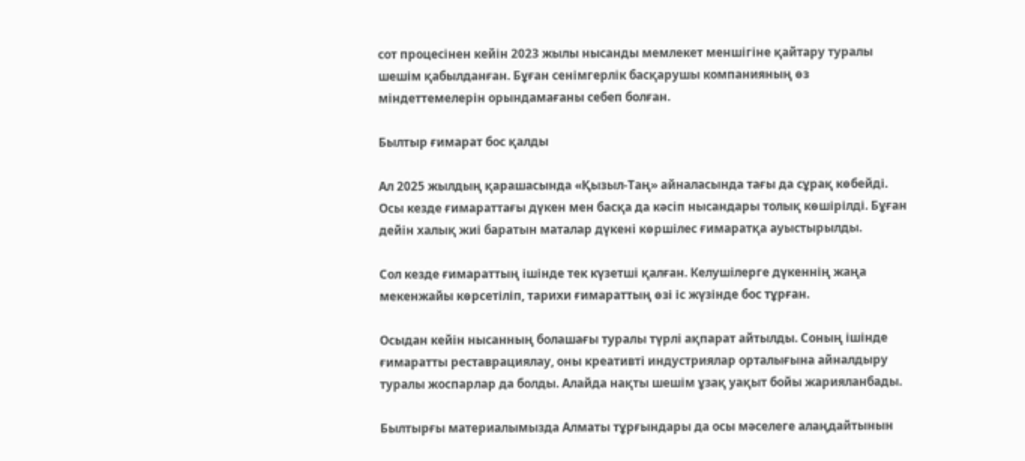сот процесінен кейін 2023 жылы нысанды мемлекет меншігіне қайтару туралы шешім қабылданған. Бұған сенімгерлік басқарушы компанияның өз міндеттемелерін орындамағаны себеп болған.

Былтыр ғимарат бос қалды

Ал 2025 жылдың қарашасында «Қызыл-Таң» айналасында тағы да сұрақ көбейді. Осы кезде ғимараттағы дүкен мен басқа да кәсіп нысандары толық көшірілді. Бұған дейін халық жиі баратын маталар дүкені көршілес ғимаратқа ауыстырылды.

Сол кезде ғимараттың ішінде тек күзетші қалған. Келушілерге дүкеннің жаңа мекенжайы көрсетіліп, тарихи ғимараттың өзі іс жүзінде бос тұрған.

Осыдан кейін нысанның болашағы туралы түрлі ақпарат айтылды. Соның ішінде ғимаратты реставрациялау, оны креативті индустриялар орталығына айналдыру туралы жоспарлар да болды. Алайда нақты шешім ұзақ уақыт бойы жарияланбады.

Былтырғы материалымызда Алматы тұрғындары да осы мәселеге алаңдайтынын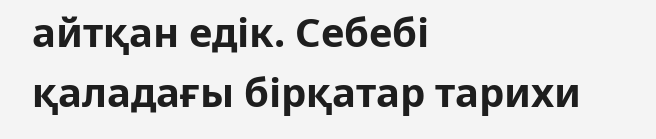айтқан едік. Себебі қаладағы бірқатар тарихи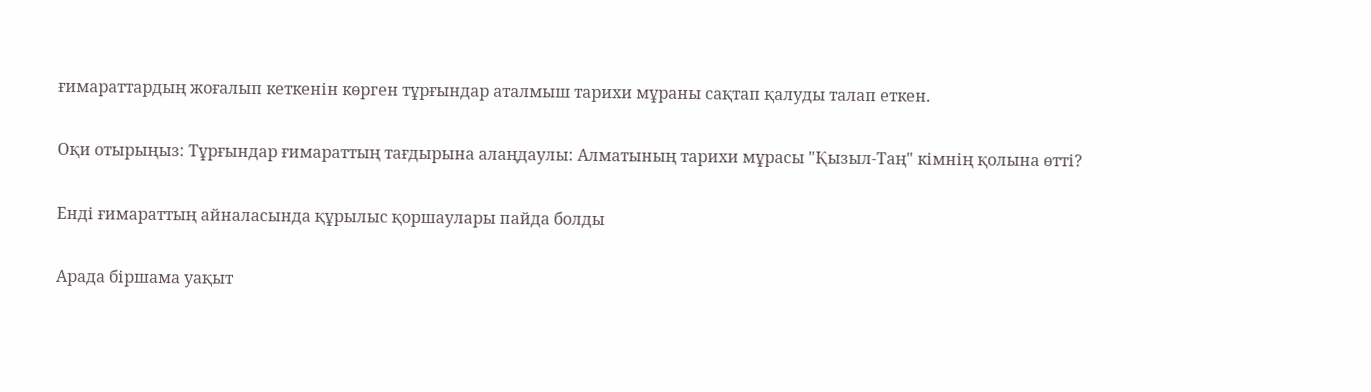ғимараттардың жоғалып кеткенін көрген тұрғындар аталмыш тарихи мұраны сақтап қалуды талап еткен.

Оқи отырыңыз: Тұрғындар ғимараттың тағдырына алаңдаулы: Алматының тарихи мұрасы "Қызыл-Таң" кімнің қолына өтті?

Енді ғимараттың айналасында құрылыс қоршаулары пайда болды

Арада біршама уақыт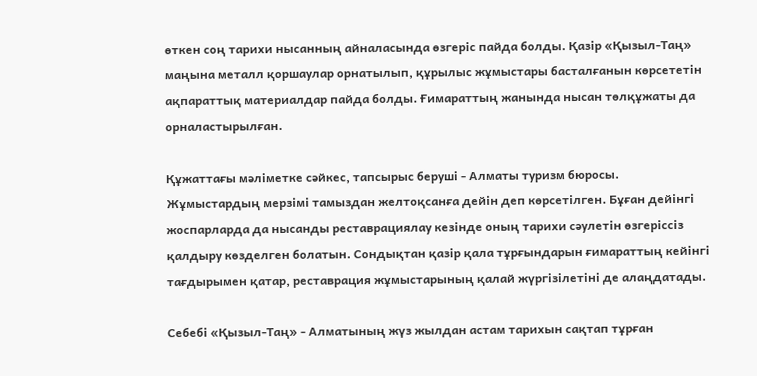өткен соң тарихи нысанның айналасында өзгеріс пайда болды. Қазір «Қызыл-Таң» маңына металл қоршаулар орнатылып, құрылыс жұмыстары басталғанын көрсететін ақпараттық материалдар пайда болды. Ғимараттың жанында нысан төлқұжаты да орналастырылған.

Құжаттағы мәліметке сәйкес, тапсырыс беруші - Алматы туризм бюросы. Жұмыстардың мерзімі тамыздан желтоқсанға дейін деп көрсетілген. Бұған дейінгі жоспарларда да нысанды реставрациялау кезінде оның тарихи сәулетін өзгеріссіз қалдыру көзделген болатын. Сондықтан қазір қала тұрғындарын ғимараттың кейінгі тағдырымен қатар, реставрация жұмыстарының қалай жүргізілетіні де алаңдатады.

Себебі «Қызыл-Таң» - Алматының жүз жылдан астам тарихын сақтап тұрған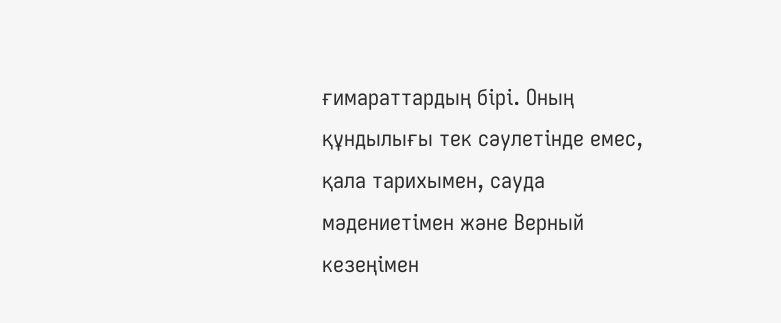ғимараттардың бірі. Оның құндылығы тек сәулетінде емес, қала тарихымен, сауда мәдениетімен және Верный кезеңімен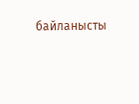байланысты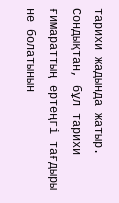тарихи жадында жатыр. Сондықтан, бұл тарихи ғимараттың ертеңгі тағдыры не болатынын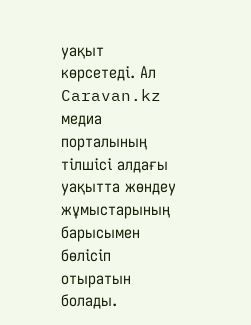уақыт көрсетеді. Ал Caravan.kz медиа порталының тілшісі алдағы уақытта жөндеу жұмыстарының барысымен бөлісіп отыратын болады.